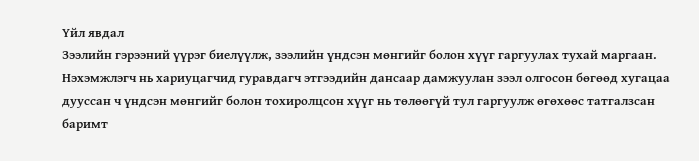Үйл явдал
Зээлийн гэрээний үүрэг биелүүлж, зээлийн үндсэн мөнгийг болон хүүг гаргуулах тухай маргаан. Нэхэмжлэгч нь хариуцагчид гуравдагч этгээдийн дансаар дамжуулан зээл олгосон бөгөөд хугацаа дууссан ч үндсэн мөнгийг болон тохиролцсон хүүг нь төлөөгүй тул гаргуулж өгөхөөс татгалзсан баримт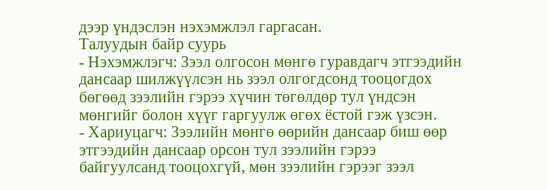дээр үндэслэн нэхэмжлэл гаргасан.
Талуудын байр суурь
- Нэхэмжлэгч: Зээл олгосон мөнгө гуравдагч этгээдийн дансаар шилжүүлсэн нь зээл олгогдсонд тооцогдох бөгөөд зээлийн гэрээ хүчин төгөлдөр тул үндсэн мөнгийг болон хүүг гаргуулж өгөх ёстой гэж үзсэн.
- Хариуцагч: Зээлийн мөнгө өөрийн дансаар биш өөр этгээдийн дансаар орсон тул зээлийн гэрээ байгуулсанд тооцохгүй, мөн зээлийн гэрээг зээл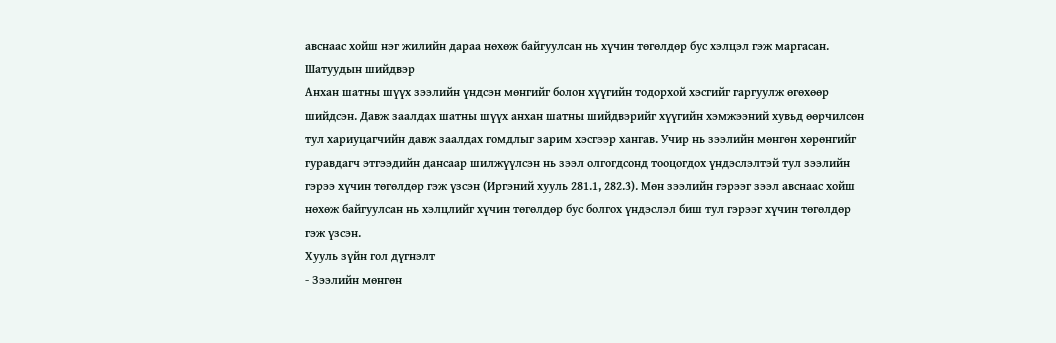авснаас хойш нэг жилийн дараа нөхөж байгуулсан нь хүчин төгөлдөр бус хэлцэл гэж маргасан.
Шатуудын шийдвэр
Анхан шатны шүүх зээлийн үндсэн мөнгийг болон хүүгийн тодорхой хэсгийг гаргуулж өгөхөөр шийдсэн. Давж заалдах шатны шүүх анхан шатны шийдвэрийг хүүгийн хэмжээний хувьд өөрчилсөн тул хариуцагчийн давж заалдах гомдлыг зарим хэсгээр хангав. Учир нь зээлийн мөнгөн хөрөнгийг гуравдагч этгээдийн дансаар шилжүүлсэн нь зээл олгогдсонд тооцогдох үндэслэлтэй тул зээлийн гэрээ хүчин төгөлдөр гэж үзсэн (Иргэний хууль 281.1, 282.3). Мөн зээлийн гэрээг зээл авснаас хойш нөхөж байгуулсан нь хэлцлийг хүчин төгөлдөр бус болгох үндэслэл биш тул гэрээг хүчин төгөлдөр гэж үзсэн.
Хууль зүйн гол дүгнэлт
- Зээлийн мөнгөн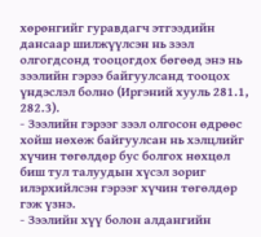хөрөнгийг гуравдагч этгээдийн дансаар шилжүүлсэн нь зээл олгогдсонд тооцогдох бөгөөд энэ нь зээлийн гэрээ байгуулсанд тооцох үндэслэл болно (Иргэний хууль 281.1, 282.3).
- Зээлийн гэрээг зээл олгосон өдрөөс хойш нөхөж байгуулсан нь хэлцлийг хүчин төгөлдөр бус болгох нөхцөл биш тул талуудын хүсэл зориг илэрхийлсэн гэрээг хүчин төгөлдөр гэж үзнэ.
- Зээлийн хүү болон алдангийн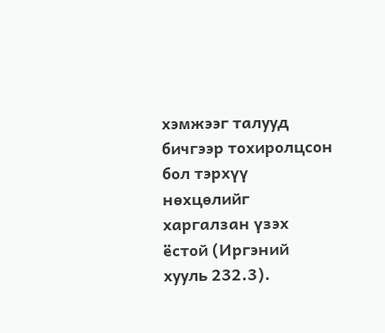хэмжээг талууд бичгээр тохиролцсон бол тэрхүү нөхцөлийг харгалзан үзэх ёстой (Иргэний хууль 232.3).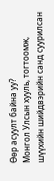Өөр асуулт байна уу?
Монгол Улсын хууль, тогтоомж, шүүхийн шийдвэрийн санд суурилсан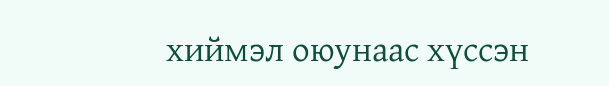хиймэл оюунаас хүссэн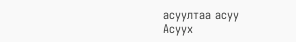асуултаа асуу
Асуух